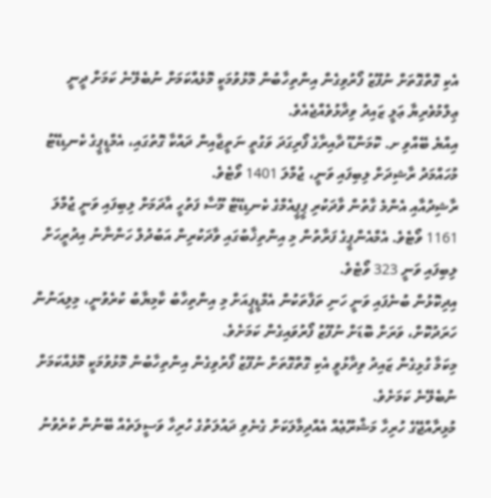އެކި ގޮތްގޮތަށް ނުފޫޒު ފޯރުވިގެން އިންތިހާބުން މޮޅުވުމަކީ މޮޅެއްކަމަށް ނުބެލޭނެ ކަމަށް ދީނީ ޢިލްމުވެރިޔާ ޢަލީ ޒައިދު ވިދާޅުވެއްޖެއެވެ.
އިއްޔެ ބޭއްވި ށ. ކޮމަންޑޫ ދާއިރާގެ ފޯރިގަދަ ވަގުތީ ނަތީޖާއިން ދައްކާ ގޮތުގައި، އެމްޑީޕީގެ ކެނޑިޑޭޓު މުހައްމަދު ރާޝިދަށް ލިބިފައި ވަނީ، ޖުމްލަ 1401 ވޯޓެވެ.
ރާޝިދުއާއި އެންމެ ގާތުން ވާދަކުރި ޕީޕީއެމްގެ ކެނޑިޑޭޓް މޫސާ ފަތުހީ އާދަމަށް ލިބިފައި ވަނީ ޖުމްލަ 1161 ވޯޓެވެ. އެމްއެންޕީގެ ފަރާތުން މި އިންތިޚާބުގައި ވާދަކުރިން އަބުދުލް ހަންނާނު އިދުރީހަށް ލިބިފައި ވަނީ 323 ވޯޓެވެ.
އިދިކޮޅުން ބުނެފައި ވަނީ ހަނި ތަފާތަކުން އެމްޑީޕީއަށް މި އިންތިހާބު ކާމިޔާބު ކުރެވުނީ، މިލިއަނުން ހަރަދުކޮށް، ވަރަށް ބޮޑަށް ނުފޫޒު ފޯރުވައިގެން ކަމަށެވެ.
މިކަމާ ގުޅިގެން ޒައިދު ވިދާޅުވީ އެކި ގޮތްގޮތަށް ނުފޫޒު ފޯރުވިގެން އިންތިހާބުން މޮޅުވުމަކީ މޮޅެއްކަމަށް ނުބެލޭނެ ކަމަށެވެ.
މުޅިރާއްޖޭގެ ހުރިހާ މަޝްރޫޢެއް އެއްދިމާލަކަށް ގެނެވި ދައުލަތުގެ ހުރިހާ ވަސީލަތެއް ބޭނުން ކުރެވުނު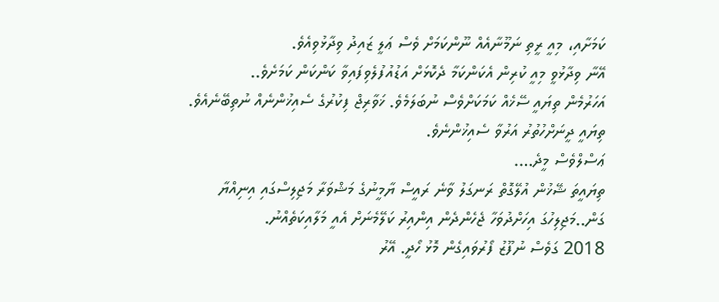ކަމަށާއި، މިއީ ރީތި ނަމޫނާއެއް ނޫންކަމަށް ވެސް ޢަލީ ޒައިދު ވިދާޅުވިއެވެ.
އޭނާ ވިދާޅުވީ މިއީ ކުރިން އެކަންކަމާ ދެކޮޅަށް އަޑުއުފުލެވިފައިވާ ކަންކަން ކަމަށެވެ..
އަހަރުމެން ތިޔައީ ސޭޚެއް ކަމަކަށްވެސް ނުބަލަމެވެ. ޚަވާރިޖް ފިކުރުގެ ސެއިޚުންނެއް ނުތިބޭނެއެވެ. ތިޔައީ ދީނަށްހުތުރު އަރުވާ ސެއިޚުންނެވެ.
ޢަސްލްވެސް މީދެ….
ތިޔައީތަ ޝޭޚުން އުލޭގޮތް ރަނގަލު ވާނެ ރައީސް ޔާމީނުގެ މަޝްވަރާ މަޖިލިސްގައި އިނިއްޔާ
ގަން..މަޖިލިހުގަ އިހަށްދުވަހާ ޖެހެންދެން އިންއިރު ކަލޭމެނަށް އެއީ މަލާއިކަތެއްނު.
2018 ގަވެސް ނުފޫޒު ފޯރުވައިގެން މޮޅު ހޯދީ. އޭރު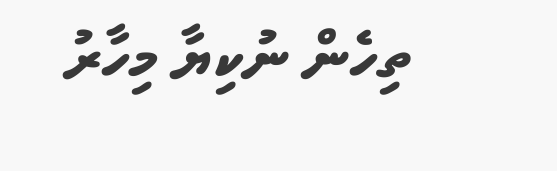ތިހެން ނުކިޔާ މިހާރު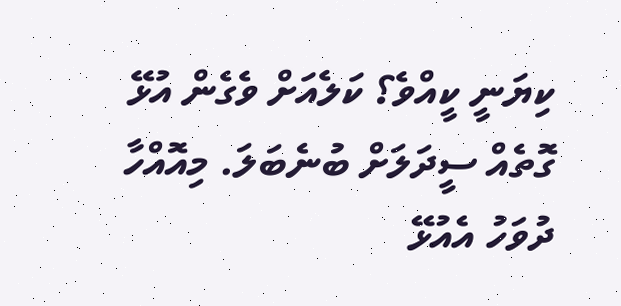ކިޔަނީ ކީއްވެ؟ ކަލެއަށް ވެގެން އުޅޭ ގޮތެއް ސީދަލަށް ބުނެބަލަ. މިއޮއްހާ ދުވަހު އެއުޅޭ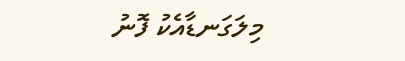މިލަގަނޑާއެކު ފޮނު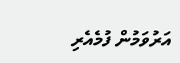އަރުވަމުން ފުމެއެރި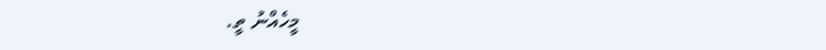މީހެއްނު ތީ.